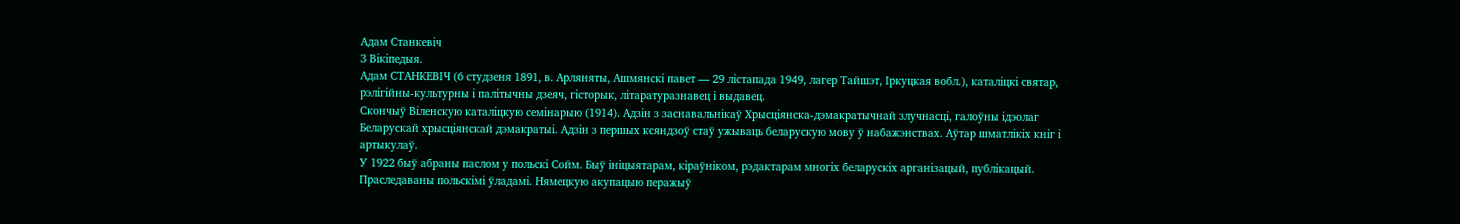Адам Станкевіч
З Вікіпедыя.
Адам СТАНКЕВІЧ (6 студзеня 1891, в. Арляняты, Ашмянскі павет — 29 лістапада 1949, лагер Тайшэт, Іркуцкая вобл.), каталіцкі святар, рэлігійны-культурны і палітычны дзеяч, гісторык, літаратуразнавец і выдавец.
Скончыў Віленскую каталіцкую семінарыю (1914). Адзін з заснавальнікаў Хрысціянска-дэмакратычнай злучнасці, галоўны ідэолаг Беларускай хрысціянскай дэмакратыі. Адзін з першых ксяндзоў стаў ужываць беларускую мову ў набажэнствах. Аўтар шматлікіх кніг і артыкулаў.
У 1922 быў абраны паслом у польскі Сойм. Быў ініцыятарам, кіраўніком, рэдактарам многіх беларускіх арганізацый, публікацый. Праследаваны польскімі ўладамі. Нямецкую акупацыю перажыў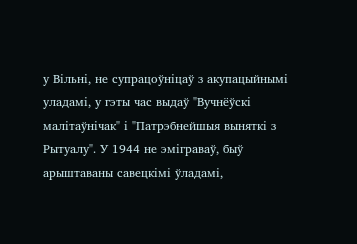у Вільні, не супрацоўніцаў з акупацыйнымі уладамі, у гэты час выдаў "Вучнёўскі малітаўнічак" і "Патрэбнейшыя выняткі з Рытуалу". У 1944 не эміграваў, быў арыштаваны савецкімі ўладамі,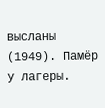высланы (1949). Памёр у лагеры.